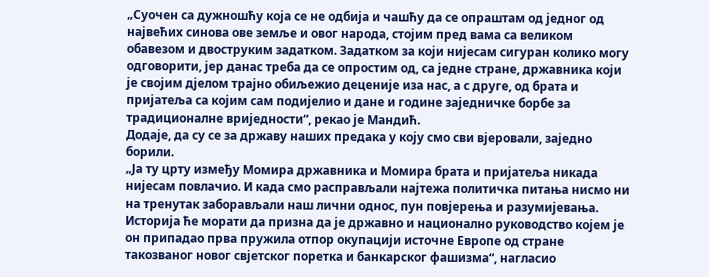„Суочен са дужношћу која се не одбија и чашћу да се опраштам од једног од највећих синова ове земље и овог народа, стојим пред вама са великом обавезом и двоструким задатком. Задатком за који нијесам сигуран колико могу одговорити, јер данас треба да се опростим од, са једне стране, државника који је својим дјелом трајно обиљежио деценије иза нас, а с друге, од брата и пријатеља са којим сам подијелио и дане и године заједничке борбе за традиционалне вриједности“, рекао је Мандић.
Додаје, да су се за државу наших предака у коју смо сви вјеровали, заједно борили.
„Ја ту црту између Момира државника и Момира брата и пријатеља никада нијесам повлачио. И када смо расправљали најтежа политичка питања нисмо ни на тренутак заборављали наш лични однос, пун повјерења и разумијевања. Историја ће морати да призна да је државно и национално руководство којем је он припадао прва пружила отпор окупацији источне Европе од стране такозваног новог свјетског поретка и банкарског фашизма“, нагласио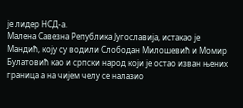је лидер НСД-а.
Малена Савезна Република Југославија, истакао је Мандић, коју су водили Слободан Милошевић и Момир Булатовић као и српски народ који је остао изван њених граница а на чијем челу се налазио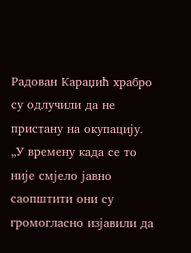Радован Караџић храбро су одлучили да не пристану на окупацију.
„У времену када се то није смјело јавно саопштити они су громогласно изјавили да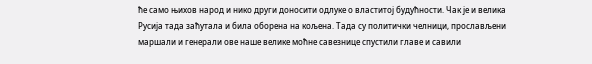ће само њихов народ и нико други доносити одлуке о властитој будућности. Чак је и велика Русија тада заћутала и била оборена на кољена. Тада су политички челници, прослављени маршали и генерали ове наше велике моћне савезнице спустили главе и савили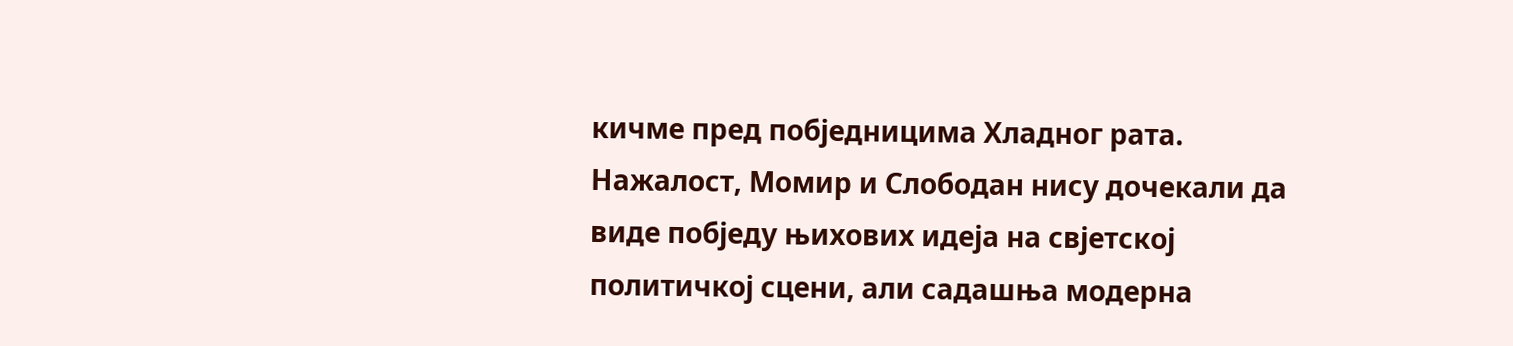кичме пред побједницима Хладног рата. Нажалост, Момир и Слободан нису дочекали да виде побједу њихових идеја на свјетској политичкој сцени, али садашња модерна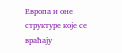Европа и оне структуре које се враћају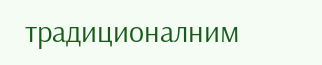традиционалним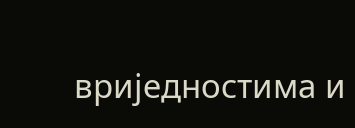вриједностима и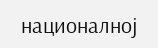националној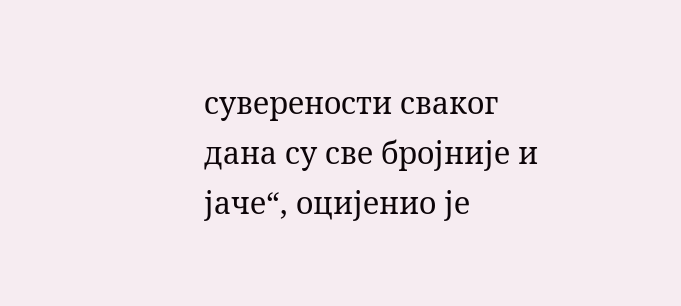суверености сваког дана су све бројније и јаче“, оцијенио је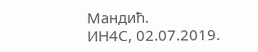Мандић.
ИН4С, 02.07.2019.